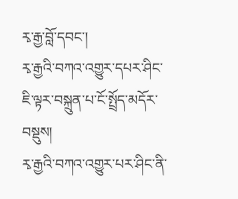རྭ་རྒྱ་བློ་དབང་།
རྭ་རྒྱའི་བཀའ་འགྱུར་དཔར་ཤིང་ཇི་ལྟར་བསྐྲུན་པ་ངོ་སྤྲོད་མདོར་བསྡུས།
རྭ་རྒྱའི་བཀའ་འགྱུར་པར་ཤིང་ནི་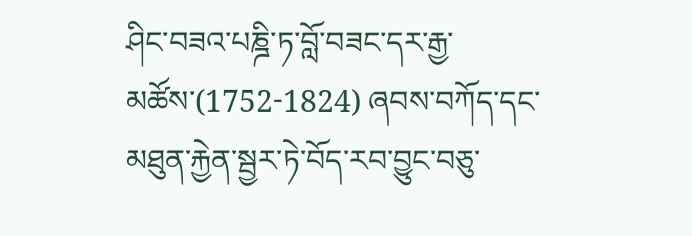ཤིང་བཟའ་པཎྜི་ཏ་བློ་བཟང་དར་རྒྱ་མཚོས་(1752-1824) ཞབས་བཀོད་དང་མཐུན་རྐྱེན་སྦྱར་ཏེ་བོད་རབ་བྱུང་བཅུ་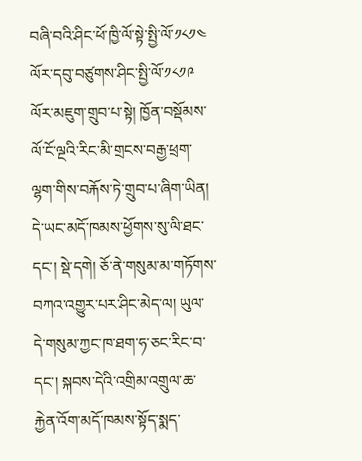བཞི་བའི་ཤིང་ཕོ་ཁྱི་ལོ་སྟེ་སྤྱི་ལོ་༡༨༡༤ ལོར་དབུ་བཙུགས་ཤིང་སྤྱི་ལོ་༡༨༡༩ ལོར་མཇུག་གྲུབ་པ་སྟེ། ཁྱོན་བསྡོམས་ལོ་ངོ་ལྔའི་རིང་མི་གྲངས་བརྒྱ་ཕྲག་ལྷག་གིས་བརྐོས་ཏེ་གྲུབ་པ་ཞིག་ཡིན། དེ་ཡང་མདོ་ཁམས་ཕྱོགས་སུ་ལི་ཐང་དང་། སྡེ་དགེ། ཅོ་ནེ་གསུམ་མ་གཏོགས་བཀའ་འགྱུར་པར་ཤིང་མེད་ལ། ཡུལ་དེ་གསུམ་ཀྱང་ཁ་ཐག་ཧ་ཅང་རིང་བ་དང་། སྐབས་དེའི་འགྲིམ་འགྲུལ་ཆ་རྐྱེན་འོག་མདོ་ཁམས་སྟོད་སྨད་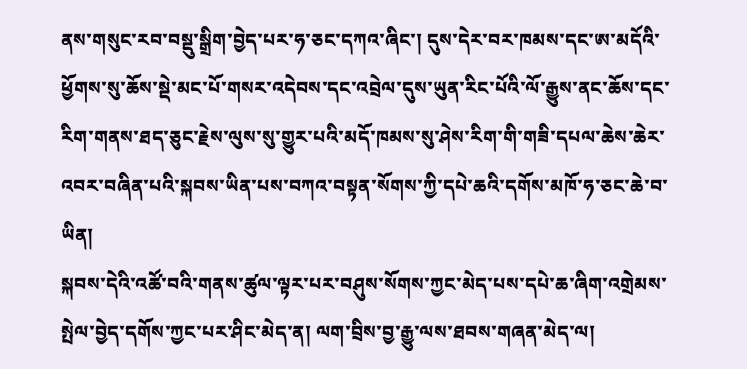ནས་གསུང་རབ་བསྡུ་སྒྲིག་བྱེད་པར་ཧ་ཅང་དཀའ་ཞིང་། དུས་དེར་བར་ཁམས་དང་ཨ་མདོའི་ཕྱོགས་སུ་ཆོས་སྡེ་མང་པོ་གསར་འདེབས་དང་འབྲེལ་དུས་ཡུན་རིང་པོའི་ལོ་རྒྱུས་ནང་ཆོས་དང་རིག་གནས་ཐད་ཅུང་རྗེས་ལུས་སུ་གྱུར་པའི་མདོ་ཁམས་སུ་ཤེས་རིག་གི་གཟི་དཔལ་ཆེས་ཆེར་འབར་བཞིན་པའི་སྐབས་ཡིན་པས་བཀའ་བསྟན་སོགས་ཀྱི་དཔེ་ཆའི་དགོས་མཁོ་ཧ་ཅང་ཆེ་བ་ཡིན།
སྐབས་དེའི་འཚོ་བའི་གནས་ཚུལ་ལྟར་པར་བཤུས་སོགས་ཀྱང་མེད་པས་དཔེ་ཆ་ཞིག་འགྲེམས་སྤེལ་བྱེད་དགོས་ཀྱང་པར་ཤིང་མེད་ན། ལག་བྲིས་བྱ་རྒྱུ་ལས་ཐབས་གཞན་མེད་ལ།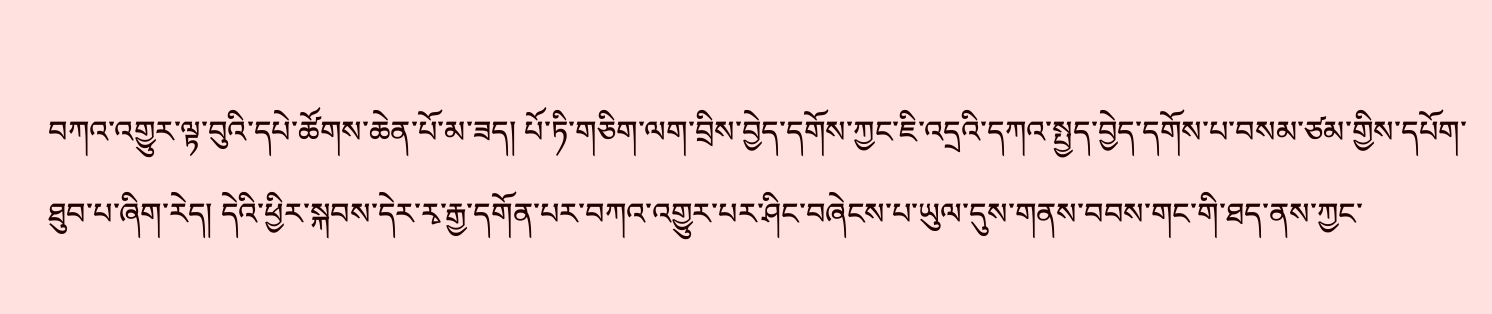བཀའ་འགྱུར་ལྟ་བུའི་དཔེ་ཚོགས་ཆེན་པོ་མ་ཟད། པོ་ཏི་གཅིག་ལག་བྲིས་བྱེད་དགོས་ཀྱང་ཇི་འདྲའི་དཀའ་སྤྱད་བྱེད་དགོས་པ་བསམ་ཙམ་གྱིས་དཔོག་ཐུབ་པ་ཞིག་རེད། དེའི་ཕྱིར་སྐབས་དེར་རྭ་རྒྱ་དགོན་པར་བཀའ་འགྱུར་པར་ཤིང་བཞེངས་པ་ཡུལ་དུས་གནས་བབས་གང་གི་ཐད་ནས་ཀྱང་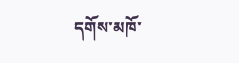དགོས་མཁོ་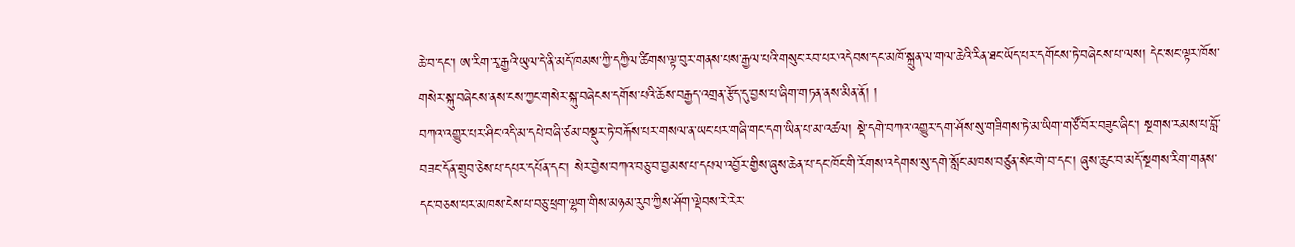ཆེ་བ་དང་། ཨ་རིག་རྭ་རྒྱའི་ཡུལ་དེ་ནི་མདོ་ཁམས་ཀྱི་དཀྱིལ་ཚིགས་ལྟ་བུར་གནས་པས་རྒྱལ་པའི་གསུང་རབ་པར་འདེབས་དང་མཁོ་སྐྲུན་ལ་གལ་ཆེའི་རིན་ཐང་ཡོད་པར་དགོངས་ཏེ་བཞེངས་པ་ལས། དེང་སང་ལྟར་ཁོས་གསེར་སྐུ་བཞེངས་ནས་ངས་ཀྱང་གསེར་སྐུ་བཞེངས་དགོས་པའི་ཆོས་བརྒྱད་འགྲན་རྩོད་དུ་བྱས་པ་ཞིག་གཏན་ནས་མིན་ནོ། །
བཀའ་འགྱུར་པར་ཤིང་འདི་མ་དཔེ་བཞི་ཙམ་བསྡུར་ཏེ་བརྐོས་པར་གསལ་ན་ཡང་པར་གཞི་གང་དག་ཡིན་པ་མ་འཚལ། སྡེ་དགེ་བཀའ་འགྱུར་དག་ཤོས་སུ་གཟིགས་ཏེ་མ་ཡིག་གཙོ་བོར་བཟུང་ཞིང་། སྔགས་རམས་པ་བློ་བཟང་དོན་གྲུབ་ཅེས་པ་དཔར་དཔོན་དང་། སེར་བྱེས་བཀའ་བཅུ་བ་བྱམས་པ་དཔལ་འབྱོར་གྱིས་ཞུས་ཆེན་པ་དང་ཁོང་གི་རོགས་འདེགས་སུ་དགེ་སློང་མཁས་བཙུན་སེང་གེ་བ་དང་། ཞུས་ཆུང་བ་མདོ་སྔགས་རིག་གནས་དང་བཅས་པར་མཁས་ངེས་པ་བཅུ་ཕྲག་ལྷག་གིས་མཉམ་རུབ་ཀྱིས་ཤོག་ལྡེབས་རེ་རེར་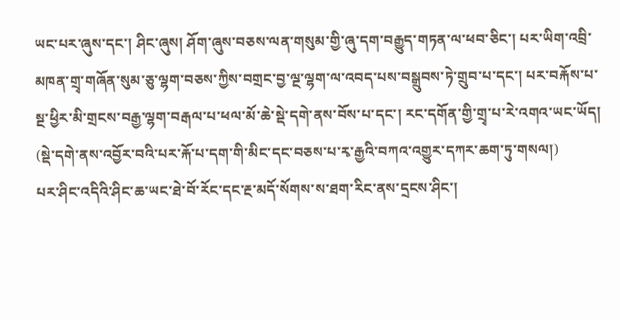ཡང་པར་ཞུས་དང་། ཤིང་ཞུས། ཤོག་ཞུས་བཅས་ལན་གསུམ་གྱི་ཞུ་དག་བརྒྱུད་གཏན་ལ་ཕབ་ཅིང་། པར་ཡིག་འབྲི་མཁན་གྲྭ་གཞོན་སུམ་ཅུ་ལྷག་བཅས་ཀྱིས་བགྲང་བྱ་ལྔ་ལྷག་ལ་འབད་པས་བསྒྲུབས་ཏེ་གྲུབ་པ་དང་། པར་བརྐོས་པ་སྔ་ཕྱིར་མི་གྲངས་བརྒྱ་ལྷག་བརྒལ་པ་ཕལ་མོ་ཆེ་སྡེ་དགེ་ནས་བོས་པ་དང་། རང་དགོན་གྱི་གྲྭ་པ་རེ་འགའ་ཡང་ཡོད། (སྡེ་དགེ་ནས་འབྱོར་བའི་པར་རྐོ་པ་དག་གི་མིང་དང་བཅས་པ་རྭ་རྒྱའི་བཀའ་འགྱུར་དཀར་ཆག་ཏུ་གསལ།)
པར་ཤིང་འདིའི་ཤིང་ཆ་ཡང་ཐེ་བོ་རོང་དང་རྔ་མདོ་སོགས་ས་ཐག་རིང་ནས་དྲངས་ཤིང་།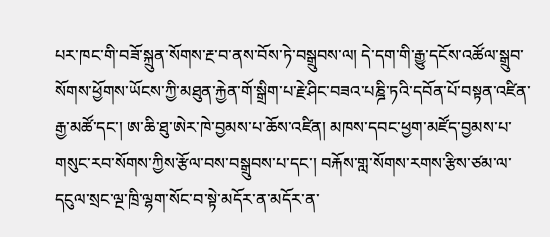པར་ཁང་གི་བཟོ་སྐྲུན་སོགས་རྔ་བ་ནས་བོས་ཏེ་བསྒྲུབས་ལ། དེ་དག་གི་རྒྱུ་དངོས་འཚོལ་སྒྲུབ་སོགས་ཕྱོགས་ཡོངས་ཀྱི་མཐུན་རྐྱེན་གོ་སྒྲིག་པ་རྗེ་ཤིང་བཟའ་པཎྜི་ཏའི་དབོན་པོ་བསྟན་འཛིན་རྒྱ་མཚོ་དང་། ཨ་ཆི་ཐུ་ཨེར་ཁེ་བྱམས་པ་ཆོས་འཛིན། མཁས་དབང་ཕྱག་མཛོད་བྱམས་པ་གསུང་རབ་སོགས་ཀྱིས་རྩོལ་བས་བསྒྲུབས་པ་དང་། བརྐོས་གླ་སོགས་རགས་རྩིས་ཙམ་ལ་དངུལ་སྲང་ལྔ་ཁྲི་ལྷག་སོང་བ་སྟེ་མདོར་ན་མདོར་ན་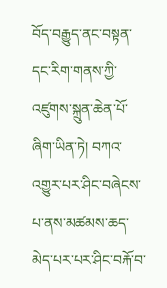བོད་བརྒྱུད་ནང་བསྟན་དང་རིག་གནས་ཀྱི་འཛུགས་སྐྲུན་ཆེན་པོ་ཞིག་ཡིན་ཏེ། བཀའ་འགྱུར་པར་ཤིང་བཞེངས་པ་ནས་མཚམས་ཆད་མེད་པར་པར་ཤིང་བརྐོ་བ་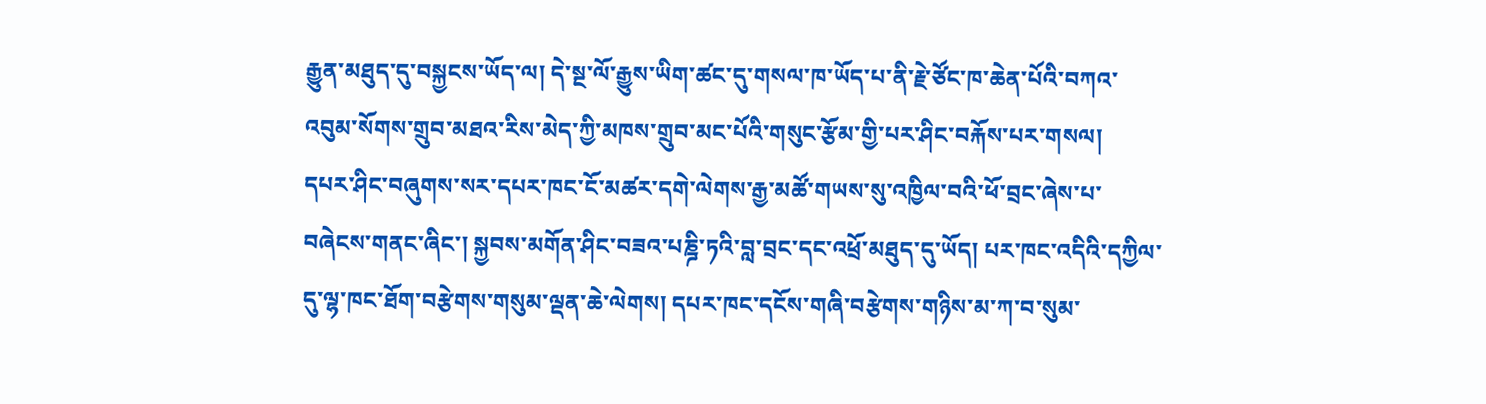རྒྱུན་མཐུད་དུ་བསྐྱངས་ཡོད་ལ། དེ་སྔ་ལོ་རྒྱུས་ཡིག་ཚང་དུ་གསལ་ཁ་ཡོད་པ་ནི་རྗེ་ཙོང་ཁ་ཆེན་པོའི་བཀའ་འབུམ་སོགས་གྲུབ་མཐའ་རིས་མེད་ཀྱི་མཁས་གྲུབ་མང་པོའི་གསུང་རྩོམ་གྱི་པར་ཤིང་བརྐོས་པར་གསལ།
དཔར་ཤིང་བཞུགས་སར་དཔར་ཁང་ངོ་མཚར་དགེ་ལེགས་རྒྱ་མཚོ་གཡས་སུ་འཁྱིལ་བའི་ཕོ་བྲང་ཞེས་པ་བཞེངས་གནང་ཞིང་། སྐྱབས་མགོན་ཤིང་བཟའ་པཎྜི་ཏའི་བླ་བྲང་དང་འཕྲོ་མཐུད་དུ་ཡོད། པར་ཁང་འདིའི་དཀྱིལ་དུ་ལྷ་ཁང་ཐོག་བརྩེགས་གསུམ་ལྡན་ཆེ་ལེགས། དཔར་ཁང་དངོས་གཞི་བརྩེགས་གཉིས་མ་ཀ་བ་སུམ་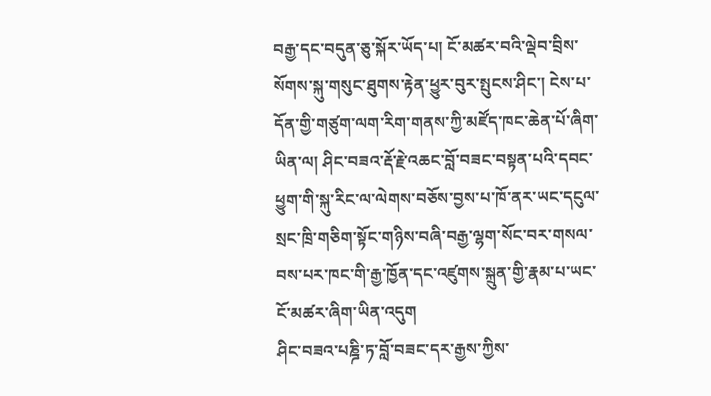བརྒྱ་དང་བདུན་ཅུ་སྐོར་ཡོད་པ། ངོ་མཚར་བའི་ལྡེབ་བྲིས་སོགས་སྐུ་གསུང་ཐུགས་རྟེན་ཕྱུར་བུར་སྤུངས་ཤིང་། ངེས་པ་དོན་གྱི་གཙུག་ལག་རིག་གནས་ཀྱི་མཛོད་ཁང་ཆེན་པོ་ཞིག་ཡིན་ལ། ཤིང་བཟའ་རྡོ་རྗེ་འཆང་བློ་བཟང་བསྟན་པའི་དབང་ཕྱུག་གི་སྐུ་རིང་ལ་ལེགས་བཅོས་བྱས་པ་ཁོ་ནར་ཡང་དངུལ་སྲང་ཁྲི་གཅིག་སྟོང་གཉིས་བཞི་བརྒྱ་ལྷག་སོང་བར་གསལ་བས་པར་ཁང་གི་རྒྱ་ཁྱོན་དང་འཛུགས་སྐྲུན་གྱི་རྣམ་པ་ཡང་ངོ་མཚར་ཞིག་ཡིན་འདུག
ཤིང་བཟའ་པཎྜི་ཏ་བློ་བཟང་དར་རྒྱས་ཀྱིས་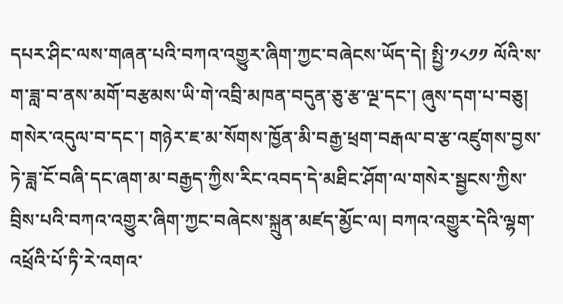དཔར་ཤིང་ལས་གཞན་པའི་བཀའ་འགྱུར་ཞིག་ཀྱང་བཞེངས་ཡོད་དེ། སྤྱི་༡༨༡༡ ལོའི་ས་ག་ཟླ་བ་ནས་མགོ་བརྩམས་ཡི་གེ་འབྲི་མཁན་བདུན་ཅུ་རྩ་ལྔ་དང་། ཞུས་དག་པ་བཅུ། གསེར་འདུལ་བ་དང་། གཉེར་ཇ་མ་སོགས་ཁྱོན་མི་བརྒྱ་ཕྲག་བརྒལ་བ་རྩ་འཛུགས་བྱས་ཏེ་ཟླ་ངོ་བཞི་དང་ཞག་མ་བརྒྱད་ཀྱིས་རིང་འབད་དེ་མཐིང་ཤོག་ལ་གསེར་སྦྱངས་ཀྱིས་བྲིས་པའི་བཀའ་འགྱུར་ཞིག་ཀྱང་བཞེངས་སྐྲུན་མཛད་མྱོང་ལ། བཀའ་འགྱུར་དེའི་ལྷག་འཕྲོའི་པོ་ཏི་རེ་འགའ་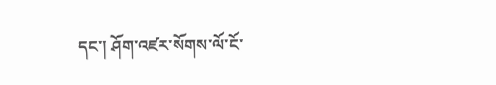དང་། ཤོག་འཛར་སོགས་ལོ་ངོ་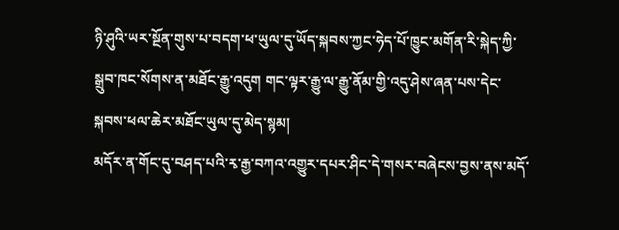ཉི་ཤུའི་ཡར་སྔོན་གུས་པ་བདག་ཕ་ཡུལ་དུ་ཡོད་སྐབས་ཀྱང་ཧེད་པོ་ཁྱུང་མགོན་རི་སྐེད་ཀྱི་སྒྲུབ་ཁང་སོགས་ན་མཐོང་རྒྱུ་འདུག གང་ལྟར་རྒྱུ་ལ་རྒྱུ་ནོམ་གྱི་འདུ་ཤེས་ཞན་པས་དེང་སྐབས་ཕལ་ཆེར་མཐོང་ཡུལ་དུ་མེད་སྙམ།
མདོར་ན་གོང་དུ་བཤད་པའི་རྭ་རྒྱ་བཀའ་འགྱུར་དཔར་ཤིང་དེ་གསར་བཞེངས་བྱས་ནས་མདོ་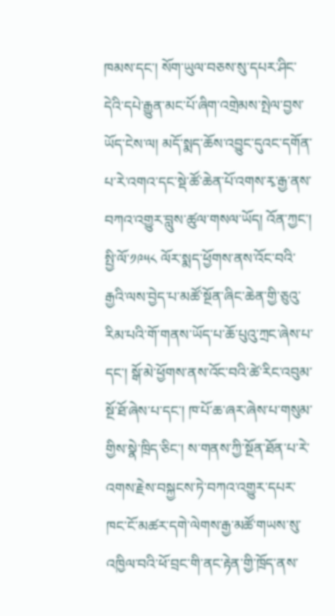ཁམས་དང་། སོག་ཡུལ་བཅས་སུ་དཔར་ཤིང་དེའི་དཔེ་རྒྱུན་མང་པོ་ཞིག་འགྲེམས་སྤེལ་བྱས་ཡོད་ངེས་ལ། མདོ་སྨད་ཆོས་འབྱུང་དུའང་དགོན་པ་རེ་འགའ་དང་སྡེ་ཚོ་ཆེན་པོ་འགས་རྭ་རྒྱ་ནས་བཀའ་འགྱུར་བླུས་ཚུལ་གསལ་ཡོད། འོན་ཀྱང་། སྤྱི་ལོ་༡༩༥༨ ལོར་སྨད་ཕྱོགས་ནས་འོང་བའི་རྒྱའི་ལས་བྱེད་པ་མཚོ་སྔོན་ཞིང་ཆེན་གྱི་ཅུའུ་རིམ་པའི་གོ་གནས་ཡོད་པ་ཆོ་པུའུ་ཀྲང་ཞེས་པ་དང་། སྒོ་མེ་ཕྱོགས་ནས་འོང་བའི་ཚེ་རིང་འབུམ་སྔོ་ཐོ་ཞེས་པ་དང་། ཁ་པོ་ཆ་ཞར་ཞེས་པ་གསུམ་གྱིས་སྣེ་ཁྲིད་ཅིང་། ས་གནས་ཀྱི་སྔོན་ཐོན་པ་རེ་འགས་རྗེས་བསྐྱངས་ཏེ་བཀའ་འགྱུར་དཔར་ཁང་ངོ་མཚར་དགེ་ལེགས་རྒྱ་མཚོ་གཡས་སུ་འཁྱིལ་བའི་ཕོ་བྲང་གི་ནང་རྟེན་གྱི་ཁྲོད་ནས་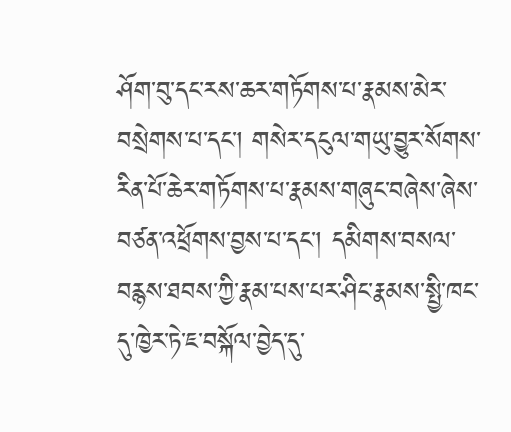ཤོག་བུ་དང་རས་ཆར་གཏོགས་པ་རྣམས་མེར་བསྲེགས་པ་དང་། གསེར་དངུལ་གཡུ་བྱུར་སོགས་རིན་པོ་ཆེར་གཏོགས་པ་རྣམས་གཞུང་བཞེས་ཞེས་བཙན་འཕྲོགས་བྱས་པ་དང་། དམིགས་བསལ་བརྙས་ཐབས་ཀྱི་རྣམ་པས་པར་ཤིང་རྣམས་སྤྱི་ཁང་དུ་ཁྱེར་ཏེ་ཇ་བསྐོལ་བྱེད་དུ་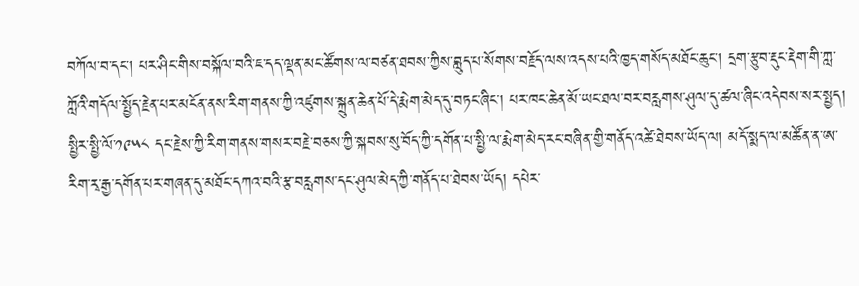བཀོལ་བ་དང་། པར་ཤིང་གིས་བསྐོལ་བའི་ཇ་དད་ལྡན་མང་ཚོགས་ལ་བཙན་ཐབས་ཀྱིས་བླུད་པ་སོགས་བརྗོད་ལས་འདས་པའི་ཁྱད་གསོད་མཐོང་ཆུང་། དྲག་རྩུབ་རྡུང་རྡེག་གི་ཀླ་ཀློའི་གདོལ་སྤྱོད་རྗེན་པར་མངོན་ནས་རིག་གནས་ཀྱི་འཛུགས་སྐྲུན་ཆེན་པོ་དེ་རྨེག་མེད་དུ་བཏང་ཞིང་། པར་ཁང་ཆེན་མོ་ཡང་ཐལ་བར་བརླགས་ཤུལ་དུ་ཚལ་ཞིང་འདེབས་སར་སྤྱད།
སྤྱིར་སྤྱི་ལོ་༡༩༥༨ དང་རྗེས་ཀྱི་རིག་གནས་གསར་བརྗེ་བཅས་ཀྱི་སྐབས་སུ་བོད་ཀྱི་དགོན་པ་སྤྱི་ལ་རྨེག་མེད་རང་བཞིན་གྱི་གནོད་འཚེ་ཐེབས་ཡོད་ལ། མདོ་སྨད་ལ་མཚོན་ན་ཨ་རིག་རྭ་རྒྱ་དགོན་པར་གཞན་དུ་མཐོང་དཀའ་བའི་རྩ་བརླགས་དང་ཤུལ་མེད་ཀྱི་གནོད་པ་ཐེབས་ཡོད། དཔེར་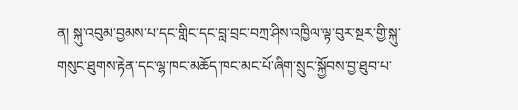ན། སྐུ་འབུམ་བྱམས་པ་དང་གླིང་དང་བླ་བྲང་བཀྲ་ཤིས་འཁྱིལ་ལྟ་བུར་སྔར་གྱི་སྐུ་གསུང་ཐུགས་རྟེན་དང་ལྷ་ཁང་མཆོད་ཁང་མང་པོ་ཞིག་སྲུང་སྐྱོབས་བྱ་ཐུབ་པ་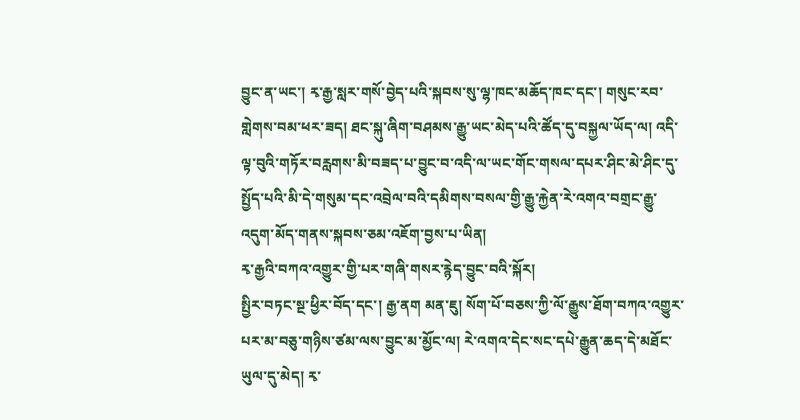བྱུང་ན་ཡང་། རྭ་རྒྱ་སླར་གསོ་བྱེད་པའི་སྐབས་སུ་ལྷ་ཁང་མཆོད་ཁང་དང་། གསུང་རབ་གླེགས་བམ་ཕར་ཟད། ཐང་སྐུ་ཞིག་བཤམས་རྒྱུ་ཡང་མེད་པའི་ཚོད་དུ་བསྐྱལ་ཡོད་ལ། འདི་ལྟ་བུའི་གཏོར་བརླགས་མི་བཟད་པ་བྱུང་བ་འདི་ལ་ཡང་གོང་གསལ་དཔར་ཤིང་མེ་ཤིང་དུ་སྤྱོད་པའི་མི་དེ་གསུམ་དང་འབྲེལ་བའི་དམིགས་བསལ་གྱི་རྒྱུ་རྐྱེན་རེ་འགའ་བགྲང་རྒྱུ་འདུག་མོད་གནས་སྐབས་ཅམ་འཇོག་བྱས་པ་ཡིན།
རྭ་རྒྱའི་བཀའ་འགྱུར་གྱི་པར་གཞི་གསར་རྙེད་བྱུང་བའི་སྐོར།
སྤྱིར་བཏང་སྔ་ཕྱིར་བོད་དང་། རྒྱ་ནག མན་ཇུ། སོག་པོ་བཅས་ཀྱི་ལོ་རྒྱུས་ཐོག་བཀའ་འགྱུར་པར་མ་བཅུ་གཉིས་ཙམ་ལས་བྱུང་མ་མྱོང་ལ། རེ་འགའ་དེང་སང་དཔེ་རྒྱུན་ཆད་དེ་མཐོང་ཡུལ་དུ་མེད། རྭ་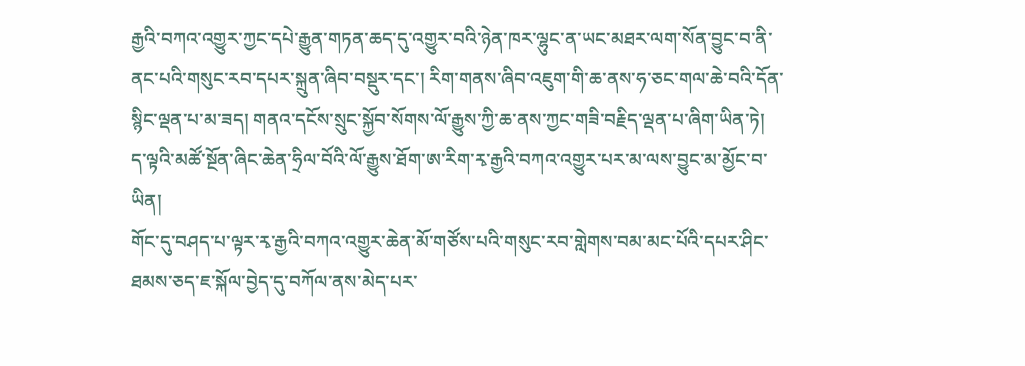རྒྱའི་བཀའ་འགྱུར་ཀྱང་དཔེ་རྒྱུན་གཏན་ཆད་དུ་འགྱུར་བའི་ཉེན་ཁར་ལྷུང་ན་ཡང་མཐར་ལག་སོན་བྱུང་བ་ནི་ནང་པའི་གསུང་རབ་དཔར་སྐྲུན་ཞིབ་བསྡུར་དང་། རིག་གནས་ཞིབ་འཇུག་གི་ཆ་ནས་ཧ་ཅང་གལ་ཆེ་བའི་དོན་སྙིང་ལྡན་པ་མ་ཟད། གནའ་དངོས་སྲུང་སྐྱོབ་སོགས་ལོ་རྒྱུས་ཀྱི་ཆ་ནས་ཀྱང་གཟི་བརྗིད་ལྡན་པ་ཞིག་ཡིན་ཏེ། ད་ལྟའི་མཚོ་སྔོན་ཞིང་ཆེན་ཧྲིལ་བོའི་ལོ་རྒྱུས་ཐོག་ཨ་རིག་རྭ་རྒྱའི་བཀའ་འགྱུར་པར་མ་ལས་བྱུང་མ་མྱོང་བ་ཡིན།
གོང་དུ་བཤད་པ་ལྟར་རྭ་རྒྱའི་བཀའ་འགྱུར་ཆེན་མོ་གཙོས་པའི་གསུང་རབ་གླེགས་བམ་མང་པོའི་དཔར་ཤིང་ཐམས་ཅད་ཇ་སྐོལ་བྱེད་དུ་བཀོལ་ནས་མེད་པར་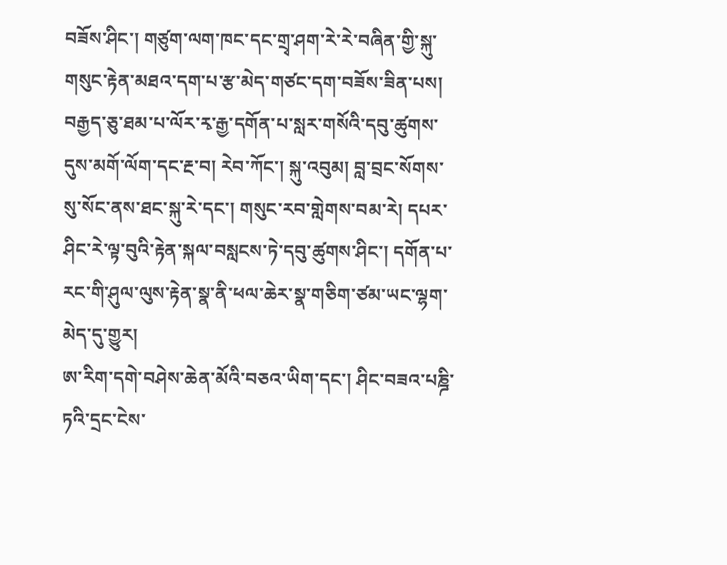བཟོས་ཤིང་། གཙུག་ལག་ཁང་དང་གྲྭ་ཤག་རེ་རེ་བཞིན་གྱི་སྐུ་གསུང་རྟེན་མཐའ་དག་པ་རྩ་མེད་གཙང་དག་བཟོས་ཟིན་པས། བརྒྱད་ཅུ་ཐམ་པ་ལོར་རྭ་རྒྱ་དགོན་པ་སླར་གསོའི་དབུ་ཚུགས་དུས་མགོ་ལོག་དང་རྔ་བ། རེབ་ཀོང་། སྐུ་འབུམ། བླ་བྲང་སོགས་སུ་སོང་ནས་ཐང་སྐུ་རེ་དང་། གསུང་རབ་གླེགས་བམ་རེ། དཔར་ཤིང་རེ་ལྟ་བུའི་རྟེན་སྐལ་བསླངས་ཏེ་དབུ་ཚུགས་ཤིང་། དགོན་པ་རང་གི་ཤུལ་ལུས་རྟེན་སྣ་ནི་ཕལ་ཆེར་སྣ་གཅིག་ཙམ་ཡང་ལྷག་མེད་དུ་གྱུར།
ཨ་རིག་དགེ་བཤེས་ཆེན་མོའི་བཅའ་ཡིག་དང་། ཤིང་བཟའ་པཎྜི་ཏའི་དྲང་ངེས་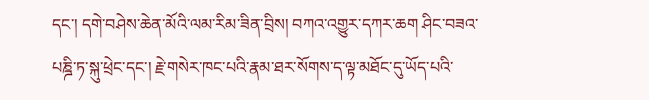དང་། དགེ་བཤེས་ཆེན་མོའི་ལམ་རིམ་ཟིན་བྲིས། བཀའ་འགྱུར་དཀར་ཆག ཤིང་བཟའ་པཎྜི་ཏ་སྐུ་ཕྲེང་དང་། རྗེ་གསེར་ཁང་པའི་རྣམ་ཐར་སོགས་ད་ལྟ་མཐོང་དུ་ཡོད་པའི་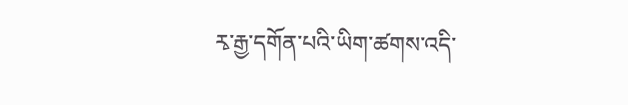རྭ་རྒྱ་དགོན་པའི་ཡིག་ཚགས་འདི་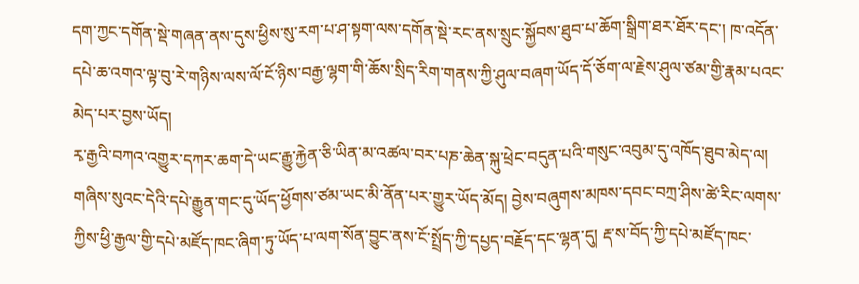དག་ཀྱང་དགོན་སྡེ་གཞན་ནས་དུས་ཕྱིས་སུ་རག་པ་ཤ་སྟག་ལས་དགོན་སྡེ་རང་ནས་སྲུང་སྐྱོབས་ཐུབ་པ་ཆོག་སྒྲིག་ཐར་ཐོར་དང་། ཁ་འདོན་དཔེ་ཆ་འགའ་ལྟ་བུ་རེ་གཉིས་ལས་ལོ་ངོ་ཉིས་བརྒྱ་ལྷག་གི་ཆོས་སྲིད་རིག་གནས་ཀྱི་ཤུལ་བཞག་ཡོད་དོ་ཅོག་ལ་རྗེས་ཤུལ་ཙམ་གྱི་རྣམ་པའང་མེད་པར་བྱས་ཡོད།
རྭ་རྒྱའི་བཀའ་འགྱུར་དཀར་ཆག་དེ་ཡང་རྒྱུ་རྐྱེན་ཅི་ཡིན་མ་འཚལ་བར་པཎ་ཆེན་སྐུ་ཕྲེང་བདུན་པའི་གསུང་འབུམ་དུ་འཁོད་ཐུབ་མེད་ལ། གཞིས་སུའང་དེའི་དཔེ་རྒྱུན་གང་དུ་ཡོད་ཕྱོགས་ཙམ་ཡང་མི་ནོན་པར་གྱུར་ཡོད་མོད། བྱེས་བཞུགས་མཁས་དབང་བཀྲ་ཤིས་ཚེ་རིང་ལགས་ཀྱིས་ཕྱི་རྒྱལ་གྱི་དཔེ་མཛོད་ཁང་ཞིག་ཏུ་ཡོད་པ་ལག་སོན་བྱུང་ནས་ངོ་སྤྲོད་ཀྱི་དཔྱད་བརྗོད་དང་ལྷན་དུ། རྡ་ས་བོད་ཀྱི་དཔེ་མཛོད་ཁང་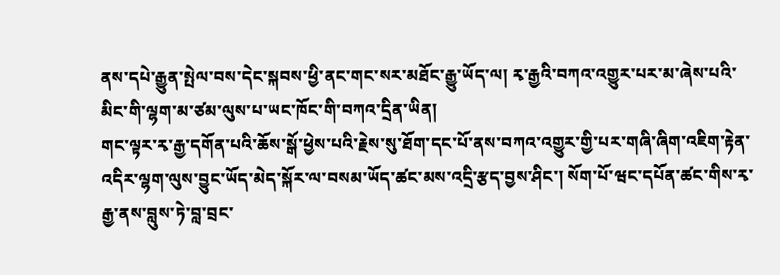ནས་དཔེ་རྒྱུན་སྤེལ་བས་དེང་སྐབས་ཕྱི་ནང་གང་སར་མཐོང་རྒྱུ་ཡོད་ལ། རྭ་རྒྱའི་བཀའ་འགྱུར་པར་མ་ཞེས་པའི་མིང་གི་ལྷག་མ་ཙམ་ལུས་པ་ཡང་ཁོང་གི་བཀའ་དྲིན་ཡིན།
གང་ལྟར་རྭ་རྒྱ་དགོན་པའི་ཆོས་སྒོ་ཕྱེས་པའི་རྗེས་སུ་ཐོག་དང་པོ་ནས་བཀའ་འགྱུར་གྱི་པར་གཞི་ཞིག་འཇིག་རྟེན་འདིར་ལྷག་ལུས་བྱུང་ཡོད་མེད་སྐོར་ལ་བསམ་ཡོད་ཚང་མས་འདྲི་རྩད་བྱས་ཤིང་། སོག་པོ་ཝང་དཔོན་ཚང་གིས་རྭ་རྒྱ་ནས་བླུས་ཏེ་བླ་བྲང་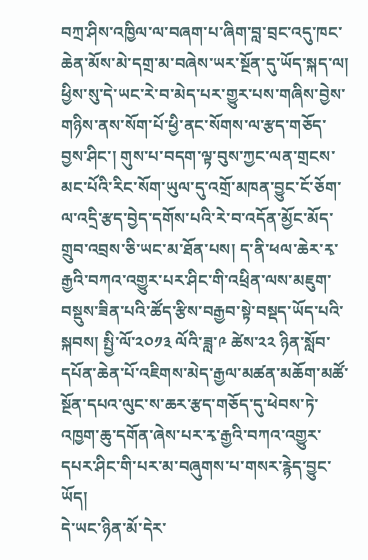བཀྲ་ཤིས་འཁྱིལ་ལ་བཞག་པ་ཞིག་བླ་བྲང་འདུ་ཁང་ཆེན་མོས་མེ་དགྲ་མ་བཞེས་ཡར་སྔོན་དུ་ཡོད་སྐད་ལ། ཕྱིས་སུ་དེ་ཡང་རེ་བ་མེད་པར་གྱུར་པས་གཞིས་བྱེས་གཉིས་ནས་སོག་པོ་ཕྱི་ནང་སོགས་ལ་རྩད་གཅོད་བྱས་ཤིང་། གུས་པ་བདག་ལྟ་བུས་ཀྱང་ལན་གྲངས་མང་པོའི་རིང་སོག་ཡུལ་དུ་འགྲོ་མཁན་བྱུང་ངོ་ཅོག་ལ་འདྲི་རྩད་བྱེད་དགོས་པའི་རེ་བ་འདོན་མྱོང་མོད་གྲུབ་འབྲས་ཅི་ཡང་མ་ཐོན་པས། ད་ནི་ཕལ་ཆེར་རྭ་རྒྱའི་བཀའ་འགྱུར་པར་ཤིང་གི་འཕྲིན་ལས་མཇུག་བསྡུས་ཟིན་པའི་ཚོད་རྩིས་བརྒྱབ་སྟེ་བསྡད་ཡོད་པའི་སྐབས། སྤྱི་ལོ་༢༠༡༣ ལོའི་ཟླ་༩ ཚེས་༢༢ ཉིན་སློབ་དཔོན་ཆེན་པོ་འཇིགས་མེད་རྒྱལ་མཚན་མཆོག་མཚོ་སྔོན་དཔའ་ལུང་ས་ཆར་རྩད་གཅོད་དུ་ཕེབས་ཏེ་འཁྱག་ཆུ་དགོན་ཞེས་པར་རྭ་རྒྱའི་བཀའ་འགྱུར་དཔར་ཤིང་གི་པར་མ་བཞུགས་པ་གསར་རྙེད་བྱུང་ཡོད།
དེ་ཡང་ཉིན་མོ་དེར་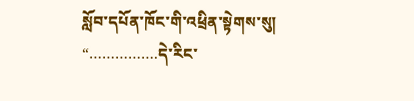སློབ་དཔོན་ཁོང་གི་འཕྲིན་སྟེགས་སུ། “…………….དེ་རིང་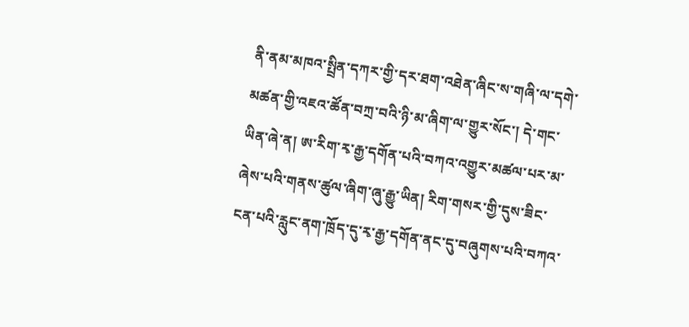ནི་ནམ་མཁའ་སྤྲིན་དཀར་གྱི་དར་ཐག་འཐེན་ཞིང་ས་གཞི་ལ་དགེ་མཚན་གྱི་འཇའ་ཚོན་བཀྲ་བའི་ཉི་མ་ཞིག་ལ་གྱུར་སོང་། དེ་གང་ཡིན་ཞེ་ན། ཨ་རིག་རྭ་རྒྱ་དགོན་པའི་བཀའ་འགྱུར་མཚལ་པར་མ་ཞེས་པའི་གནས་ཚུལ་ཞིག་ཞུ་རྒྱུ་ཡིན། རིག་གསར་གྱི་དུས་ཟིང་ངན་པའི་རླུང་ནག་ཁྲོད་དུ་རྭ་རྒྱ་དགོན་ནང་དུ་བཞུགས་པའི་བཀའ་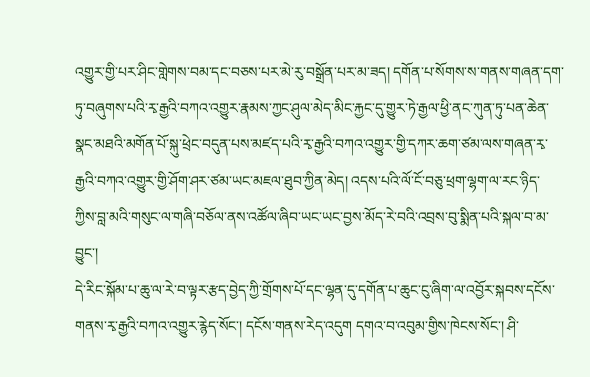འགྱུར་གྱི་པར་ཤིང་གླེགས་བམ་དང་བཅས་པར་མེ་རུ་བསྒྲོན་པར་མ་ཟད། དགོན་པ་སོགས་ས་གནས་གཞན་དག་ཏུ་བཞུགས་པའི་རྭ་རྒྱའི་བཀའ་འགྱུར་རྣམས་ཀྱང་ཤུལ་མེད་མིང་རྐྱང་དུ་གྱུར་ཏེ་རྒྱལ་ཕྱི་ནང་ཀུན་ཏུ་པན་ཆེན་སྣང་མཐའི་མགོན་པོ་སྐུ་ཕྲེང་བདུན་པས་མཛད་པའི་རྭ་རྒྱའི་བཀའ་འགྱུར་གྱི་དཀར་ཆག་ཙམ་ལས་གཞན་རྭ་རྒྱའི་བཀའ་འགྱུར་གྱི་ཤོག་ཤར་ཙམ་ཡང་མཇལ་ཐུབ་ཀྱིན་མེད། འདས་པའི་ལོ་ངོ་བཅུ་ཕྲག་ལྷག་ལ་རང་ཉིད་ཀྱིས་བླ་མའི་གསུང་ལ་གཞི་བཅོལ་ནས་འཚོལ་ཞིབ་ཡང་ཡང་བྱས་མོད་རེ་བའི་འབྲས་བུ་སྨིན་པའི་སྐལ་བ་མ་བྱུང་།
དེ་རིང་སྐོམ་པ་ཆུ་ལ་རེ་བ་ལྟར་རྩད་བྱེད་ཀྱི་གྲོགས་པོ་དང་ལྷན་དུ་དགོན་པ་ཆུང་ངུ་ཞིག་ལ་འབྱོར་སྐབས་དངོས་གནས་རྭ་རྒྱའི་བཀའ་འགྱུར་རྙེད་སོང་། དངོས་གནས་རེད་འདུག དགའ་བ་འབུམ་གྱིས་ཁེངས་སོང་། ཤི་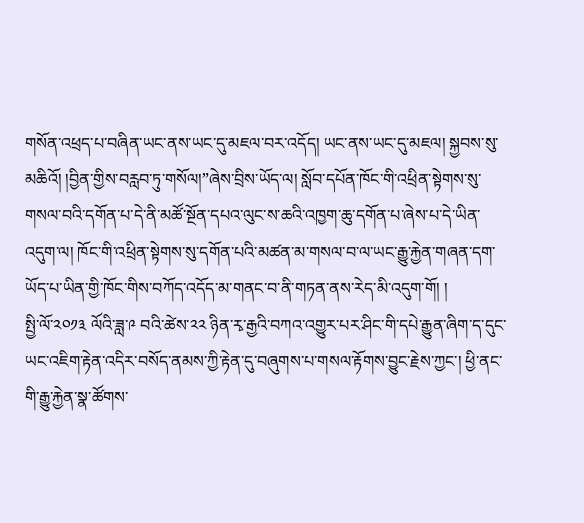གསོན་འཕྲད་པ་བཞིན་ཡང་ནས་ཡང་དུ་མཇལ་བར་འདོད། ཡང་ནས་ཡང་དུ་མཇལ། སྐྱབས་སུ་མཆིའོ། །བྱིན་གྱིས་བརླབ་ཏུ་གསོལ།”ཞེས་བྲིས་ཡོད་ལ། སློབ་དཔོན་ཁོང་གི་འཕྲིན་སྟེགས་སུ་གསལ་བའི་དགོན་པ་དེ་ནི་མཚོ་སྔོན་དཔའ་ལུང་ས་ཆའི་འཁྱག་ཆུ་དགོན་པ་ཞེས་པ་དེ་ཡིན་འདུག་ལ། ཁོང་གི་འཕྲིན་སྟེགས་སུ་དགོན་པའི་མཚན་མ་གསལ་བ་ལ་ཡང་རྒྱུ་རྐྱེན་གཞན་དག་ཡོད་པ་ཡིན་གྱི་ཁོང་གིས་བཀོད་འདོད་མ་གནང་བ་ནི་གཏན་ནས་རེད་མི་འདུག་གོ། །
སྤྱི་ལོ་༢༠༡༣ ལོའི་ཟླ་༩ བའི་ཚེས་༢༢ ཉིན་རྭ་རྒྱའི་བཀའ་འགྱུར་པར་ཤིང་གི་དཔེ་རྒྱུན་ཞིག་ད་དུང་ཡང་འཇིག་རྟེན་འདིར་བསོད་ནམས་ཀྱི་རྟེན་དུ་བཞུགས་པ་གསལ་རྟོགས་བྱུང་རྗེས་ཀྱང་། ཕྱི་ནང་གི་རྒྱུ་རྐྱེན་སྣ་ཚོགས་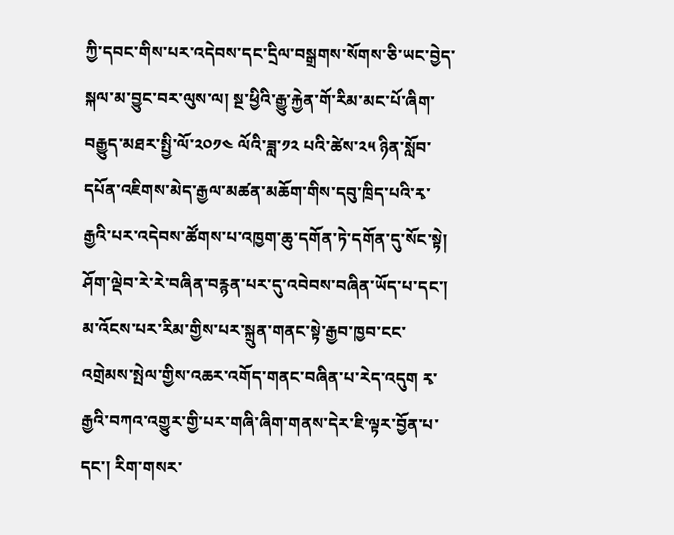ཀྱི་དབང་གིས་པར་འདེབས་དང་དྲིལ་བསྒྲགས་སོགས་ཅི་ཡང་བྱེད་སྐལ་མ་བྱུང་བར་ལུས་ལ། སྔ་ཕྱིའི་རྒྱུ་རྐྱེན་གོ་རིམ་མང་པོ་ཞིག་བརྒྱུད་མཐར་སྤྱི་ལོ་༢༠༡༤ ལོའི་ཟླ་༡༢ པའི་ཚེས་༢༥ ཉིན་སློབ་དཔོན་འཇིགས་མེད་རྒྱལ་མཚན་མཆོག་གིས་དབུ་ཁྲིད་པའི་རྭ་རྒྱའི་པར་འདེབས་ཚོགས་པ་འཁྱག་ཆུ་དགོན་ཏེ་དགོན་དུ་སོང་སྟེ། ཤོག་ལྡེབ་རེ་རེ་བཞིན་བརྙན་པར་དུ་འབེབས་བཞིན་ཡོད་པ་དང་། མ་འོངས་པར་རིམ་གྱིས་པར་སྐྲུན་གནང་སྟེ་རྒྱབ་ཁྱབ་ངང་འགྲེམས་སྤེལ་གྱིས་འཆར་འགོད་གནང་བཞིན་པ་རེད་འདུག རྭ་རྒྱའི་བཀའ་འགྱུར་གྱི་པར་གཞི་ཞིག་གནས་དེར་ཇི་ལྟར་བྱོན་པ་དང་། རིག་གསར་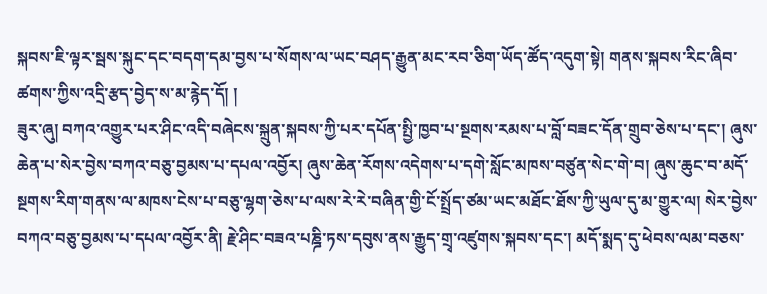སྐབས་ཇི་ལྟར་སྦས་སྐུང་དང་བདག་དམ་བྱས་པ་སོགས་ལ་ཡང་བཤད་རྒྱུན་མང་རབ་ཅིག་ཡོད་ཚོད་འདུག་སྟེ། གནས་སྐབས་རིང་ཞིབ་ཚགས་ཀྱིས་འདྲི་རྩད་བྱེད་ས་མ་རྙེད་དོ། །
ཟུར་ཞུ། བཀའ་འགྱུར་པར་ཤིང་འདི་བཞེངས་སྐྲུན་སྐབས་ཀྱི་པར་དཔོན་སྤྱི་ཁྱབ་པ་སྔགས་རམས་པ་བློ་བཟང་དོན་གྲུབ་ཅེས་པ་དང་། ཞུས་ཆེན་པ་སེར་བྱེས་བཀའ་བཅུ་བྱམས་པ་དཔལ་འབྱོར། ཞུས་ཆེན་རོགས་འདེགས་པ་དགེ་སློང་མཁས་བཙུན་སེང་གེ་བ། ཞུས་ཆུང་བ་མདོ་སྔགས་རིག་གནས་ལ་མཁས་ངེས་པ་བཅུ་ལྷག་ཅེས་པ་ལས་རེ་རེ་བཞིན་གྱི་ངོ་སྤྲོད་ཙམ་ཡང་མཐོང་ཐོས་ཀྱི་ཡུལ་དུ་མ་གྱུར་ལ། སེར་བྱེས་བཀའ་བཅུ་བྱམས་པ་དཔལ་འབྱོར་ནི། རྗེ་ཤིང་བཟའ་པཎྜི་ཏས་དབུས་ནས་རྒྱུད་གྲྭ་འཛུགས་སྐབས་དང་། མདོ་སྨད་དུ་ཕེབས་ལམ་བཅས་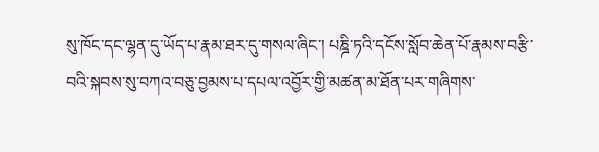སུ་ཁོང་དང་ལྷན་དུ་ཡོད་པ་རྣམ་ཐར་དུ་གསལ་ཞིང་། པཎྜི་ཏའི་དངོས་སློབ་ཆེན་པོ་རྣམས་བརྩི་བའི་སྐབས་སུ་བཀའ་བཅུ་བྱམས་པ་དཔལ་འབྱོར་གྱི་མཚན་མ་ཐོན་པར་གཞིགས་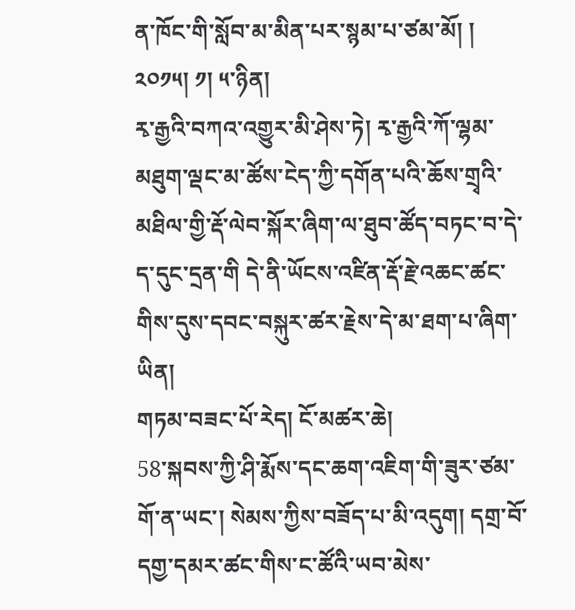ན་ཁོང་གི་སློབ་མ་མིན་པར་སྙམ་པ་ཙམ་མོ། །
༢༠༡༥། ༡། ༥་ཉིན།
རྭ་རྒྱའི་བཀའ་འགྱུར་མི་ཤེས་ཏེ། རྭ་རྒྱའི་ཀོ་ལྷམ་མཐུག་ལྡང་མ་ཚོས་ངེད་ཀྱི་དགོན་པའི་ཆོས་གྲྭའི་མཐིལ་གྱི་རྡོ་ལེབ་སྐོར་ཞིག་ལ་ཐུབ་ཚོད་བཏང་བ་དེ་ད་དུང་དྲན་གི དེ་ནི་ཡོངས་འཛིན་རྡོ་རྗེ་འཆང་ཚང་གིས་དུས་དབང་བསྐུར་ཚར་རྗེས་དེ་མ་ཐག་པ་ཞིག་ཡིན།
གཏམ་བཟང་པོ་རེད། ངོ་མཚར་ཆེ།
58་སྐབས་ཀྱི་ཤི་རྨོས་དང་ཆག་འཇིག་གི་ཟུར་ཙམ་གོ་ན་ཡང་། སེམས་ཀྱིས་བཟོད་པ་མི་འདུག། དགྲ་བོ་དགྱ་དམར་ཚང་གིས་ང་ཚོའི་ཡབ་མེས་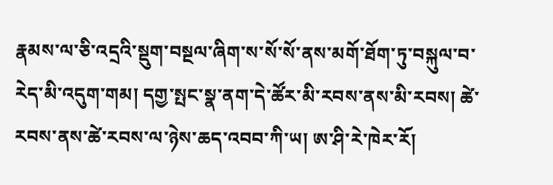རྣམས་ལ་ཅི་འདྲའི་སྡུག་བསྔལ་ཞིག་ས་སོ་སོ་ནས་མགོ་ཐོག་ཏུ་བསྐུལ་བ་རེད་མི་འདུག་གམ། དགྱ་སྤང་སྣ་ནག་དེ་ཚོར་མི་རབས་ནས་མི་རབས། ཚེ་རབས་ནས་ཚེ་རབས་ལ་ཉེས་ཆད་འབབ་ཀི་ཡ། ཨ་ཤི་རེ་ཁེར་རོ།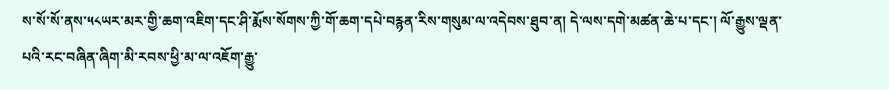ས་སོ་སོ་ནས་༥༨ཡར་མར་གྱི་ཆག་འཇིག་དང་ཤི་རྨོས་སོགས་ཀྱི་གོ་ཆག་དཔེ་བརྙན་རིས་གསུམ་ལ་འདེབས་ཐུབ་ན། དེ་ལས་དགེ་མཚན་ཆེ་པ་དང་། ལོ་རྒྱུས་ལྡན་པའི་རང་བཞིན་ཞིག་མི་རབས་ཕྱི་མ་ལ་འཇོག་རྒྱུ་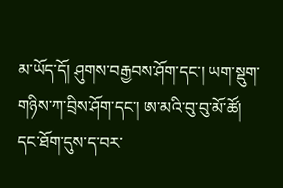མ་ཡོད་དོ། ཤུགས་བརྒྱབས་ཤོག་དང་། ཡག་སྡུག་གཉིས་ཀ་བྲིས་ཤོག་དང་། ཨ་མའི་བུ་བུ་མོ་ཚོ།
དང་ཐོག་དུས་ད་བར་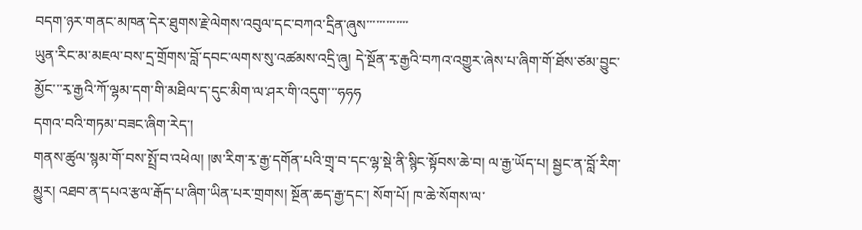བདག་ཉར་གནང་མཁན་དེར་ཐུགས་རྗེ་ལེགས་འབུལ་དང་བཀའ་དྲིན་ཞུས་་་་་་་་་་་་་
ཡུན་རིང་མ་མཇལ་བས་དྲ་གྲོགས་བློ་དབང་ལགས་སུ་འཚམས་འདྲི་ཞུ། དེ་སྔོན་ཪྭ་རྒྱའི་བཀའ་འགྱུར་ཞེས་པ་ཞིག་གོ་ཐོས་ཙམ་བྱུང་མྱོང་་་ཪྭ་རྒྱའི་ཀོ་ལྷམ་དག་གི་མཐིལ་ད་དུང་མིག་ལ་ཤར་གི་འདུག་་་ཧཧཧ
དགའ་བའི་གཏམ་བཟང་ཞིག་རེད་།
གནས་ཚུལ་སྙམ་གོ་བས་སྤྲོ་བ་འཕེལ། །ཨ་རིག་རྭ་རྒྱ་དགོན་པའི་གྲྭ་བ་དང་ལྷ་སྡེ་ནི་སྙིང་སྟོབས་ཆེ་བ། ལ་རྒྱ་ཡོད་པ། སྦྱང་ན་བློ་རིག་མྱུར། འཐབ་ན་དཔའ་རྩལ་རྒོད་པ་ཞིག་ཡིན་པར་གྲགས། སྔོན་ཆད་རྒྱ་དང་། སོག་པོ། ཁ་ཆེ་སོགས་ལ་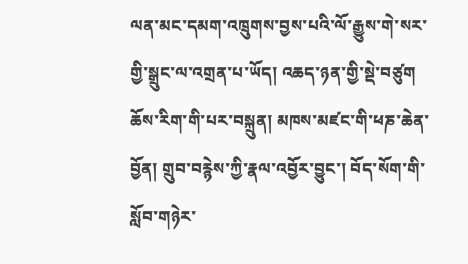ལན་མང་དམག་འཁྲུགས་བྱས་པའི་ལོ་རྒྱུས་གེ་སར་གྱི་སྒྲུང་ལ་འགྲན་པ་ཡོད། འཆད་ཉན་གྱི་སྡེ་བཙུག ཆོས་རིག་གི་པར་བསྐྲུན། མཁས་མཛང་གི་ཕཎ་ཆེན་བྱོན། གྲུབ་བརྙེས་ཀྱི་རྣལ་འབྱོར་བྱུང་། བོད་སོག་གི་སློབ་གཉེར་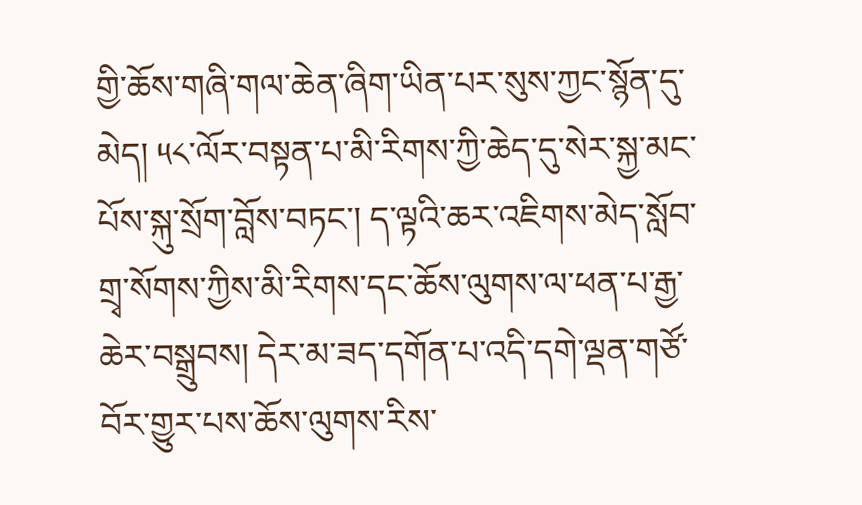གྱི་ཆོས་གཞི་གལ་ཆེན་ཞིག་ཡིན་པར་སུས་ཀྱང་སྙོན་དུ་མེད། ༥༨་ལོར་བསྟན་པ་མི་རིགས་ཀྱི་ཆེད་དུ་སེར་སྐྱ་མང་པོས་སྐུ་སྲོག་བློས་བཏང་། ད་ལྟའི་ཆར་འཇིགས་མེད་སློབ་གྲྭ་སོགས་ཀྱིས་མི་རིགས་དང་ཆོས་ལུགས་ལ་ཕན་པ་རྒྱ་ཆེར་བསྒྲུབས། དེར་མ་ཟད་དགོན་པ་འདི་དགེ་ལྡན་གཙོ་བོར་གྱུར་པས་ཆོས་ལུགས་རིས་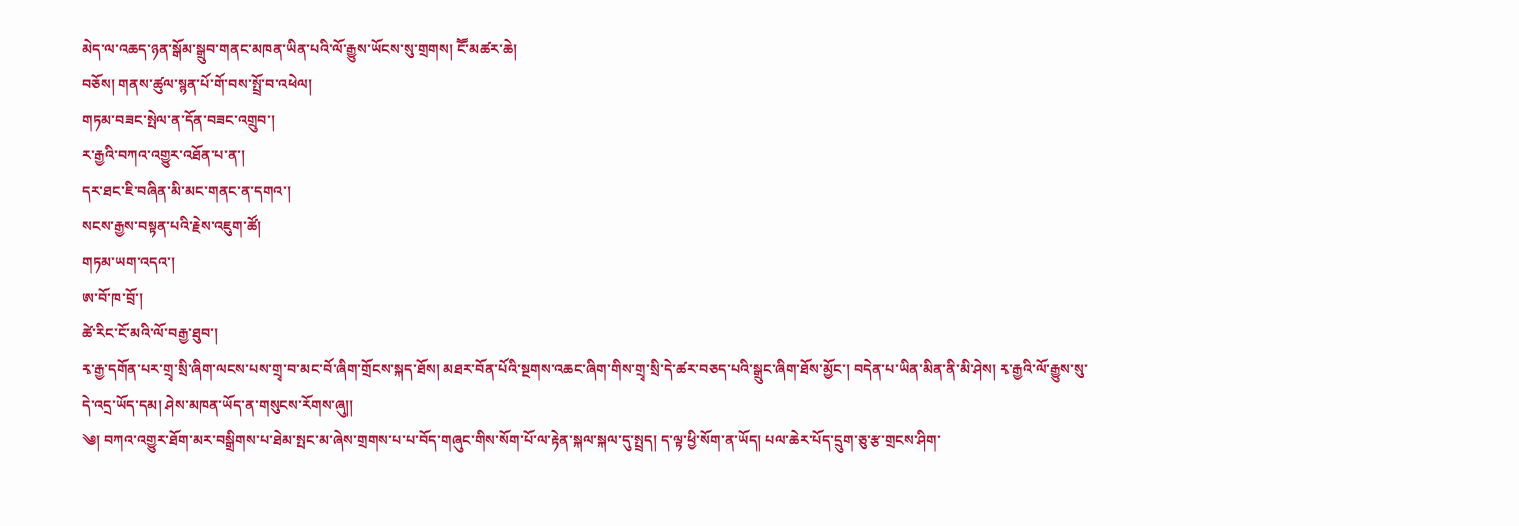མེད་ལ་འཆད་ཉན་སྒོམ་སྒྲུབ་གནང་མཁན་ཡིན་པའི་ལོ་རྒྱུས་ཡོངས་སུ་གྲགས། ངཽ་མཚར་ཆེ།
བཅོས། གནས་ཚུལ་སྙན་པོ་གོ་བས་སྤྲོ་བ་འཕེལ།
གཏམ་བཟང་སྤེལ་ན་དོན་བཟང་འགྲུབ་།
ར་རྒྱའི་བཀའ་འགྱུར་འཐོན་པ་ན་།
དར་ཐང་ཇི་བཞིན་མི་མང་གནང་ན་དགའ་།
སངས་རྒྱས་བསྟན་པའི་རྗེས་འཇུག་ཚོ།
གཏམ་ཡག་འདའ་།
ཨ་བོ་ཁ་བྲོ་།
ཚེ་རིང་ངོ་མའི་ལོ་བརྒྱ་ཐུབ་།
རྭ་རྒྱ་དགོན་པར་གྲྭ་སྲི་ཞིག་ལངས་པས་གྲྭ་བ་མང་བོ་ཞིག་གྲོངས་སྐད་ཐོས། མཐར་བོན་པོའི་སྔགས་འཆང་ཞིག་གིས་གྲྭ་སྲི་དེ་ཚར་བཅད་པའི་སྒྲུང་ཞིག་ཐོས་མྱོང་། བདེན་པ་ཡིན་མིན་ནི་མི་ཤེས། རྭ་རྒྱའི་ལོ་རྒྱུས་སུ་དེ་འདྲ་ཡོད་དམ། ཤེས་མཁན་ཡོད་ན་གསུངས་རོགས་ཞུ།།
༄། བཀའ་འགྱུར་ཐོག་མར་བསྒྲིགས་པ་ཐེམ་སྤང་མ་ཞེས་གྲགས་པ་པ་བོད་གཞུང་གིས་སོག་པོ་ལ་རྟེན་སྐལ་སྐལ་དུ་སྤྲད། ད་ལྟ་ཕྱི་སོག་ན་ཡོད། པལ་ཆེར་པོད་དྲུག་ཅུ་རྩ་གྲངས་ཤིག་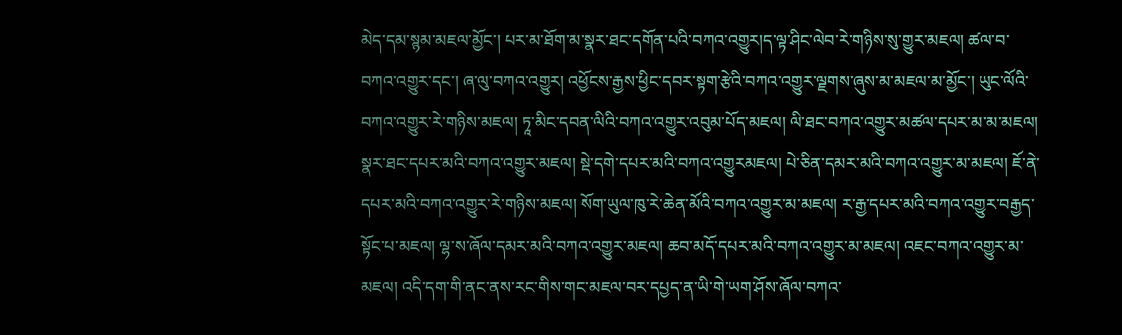མེད་དམ་སྙམ་མཇལ་མྱོང་། པར་མ་ཐོག་མ་སྣར་ཐང་དགོན་པའི་བཀའ་འགྱུར།ད་ལྟ་ཤིང་ལེབ་རེ་གཉིས་སུ་གྱུར་མཇལ། ཚལ་བ་བཀའ་འགྱུར་དང་། ཞ་ལུ་བཀའ་འགྱུར། འཕྱོངས་རྒྱས་ཕྱིང་དབར་སྟག་རྩེའི་བཀའ་འགྱུར་ལྗགས་ཞུས་མ་མཇལ་མ་མྱོང་། ཡུང་ལོའི་བཀའ་འགྱུར་རེ་གཉིས་མཇལ། ཏཱ་མིང་དབན་ལིའི་བཀའ་འགྱུར་འབུམ་པོད་མཇལ། ལི་ཐང་བཀའ་འགྱུར་མཚལ་དཔར་མ་མ་མཇལ། སྣར་ཐང་དཔར་མའི་བཀའ་འགྱུར་མཇལ། སྡེ་དགེ་དཔར་མའི་བཀའ་འགྱུརམཇལ། པེ་ཅིན་དམར་མའི་བཀའ་འགྱུར་མ་མཇལ། ཇོ་ནེ་དཔར་མའི་བཀའ་འགྱུར་རེ་གཉིས་མཇལ། སོག་ཡུལ་ཁུ་རེ་ཆེན་མོའི་བཀའ་འགྱུར་མ་མཇལ། ར་རྒྱ་དཔར་མའི་བཀའ་འགྱུར་བརྒྱད་སྟོང་པ་མཇལ། ལྷ་ས་ཞོལ་དམར་མའི་བཀའ་འགྱུར་མཇལ། ཆབ་མདོ་དཔར་མའི་བཀའ་འགྱུར་མ་མཇལ། འཇང་བཀའ་འགྱུར་མ་མཇལ། འདི་དག་གི་ནང་ནས་རང་གིས་གང་མཇལ་བར་དཔྱད་ན་ཡི་གེ་ཡག་ཤོས་ཞོལ་བཀའ་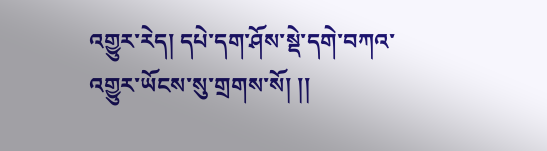འགྱུར་རེད། དཔེ་དག་ཤོས་སྡེ་དགེ་བཀའ་འགྱུར་ཡོངས་སུ་གྲགས་སོ། །།